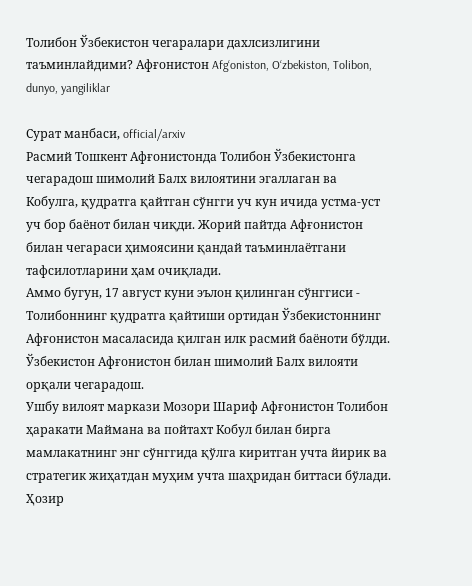Толибон Ўзбекистон чегаралари дахлсизлигини таъминлайдими? Афғонистон Afg‘oniston, O‘zbekiston, Tolibon, dunyo, yangiliklar

Сурат манбаси, official/arxiv
Расмий Тошкент Афғонистонда Толибон Ўзбекистонга чегарадош шимолий Балх вилоятини эгаллаган ва Кобулга, қудратга қайтган сўнгги уч кун ичида устма-уст уч бор баёнот билан чиқди. Жорий пайтда Афғонистон билан чегараси ҳимоясини қандай таъминлаётгани тафсилотларини ҳам очиқлади.
Аммо бугун, 17 август куни эълон қилинган сўнггиси - Толибоннинг қудратга қайтиши ортидан Ўзбекистоннинг Афғонистон масаласида қилган илк расмий баёноти бўлди.
Ўзбекистон Афғонистон билан шимолий Балх вилояти орқали чегарадош.
Ушбу вилоят маркази Мозори Шариф Афғонистон Толибон ҳаракати Маймана ва пойтахт Кобул билан бирга мамлакатнинг энг сўнггида қўлга киритган учта йирик ва стратегик жиҳатдан муҳим учта шаҳридан биттаси бўлади.
Ҳозир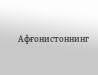Афғонистоннинг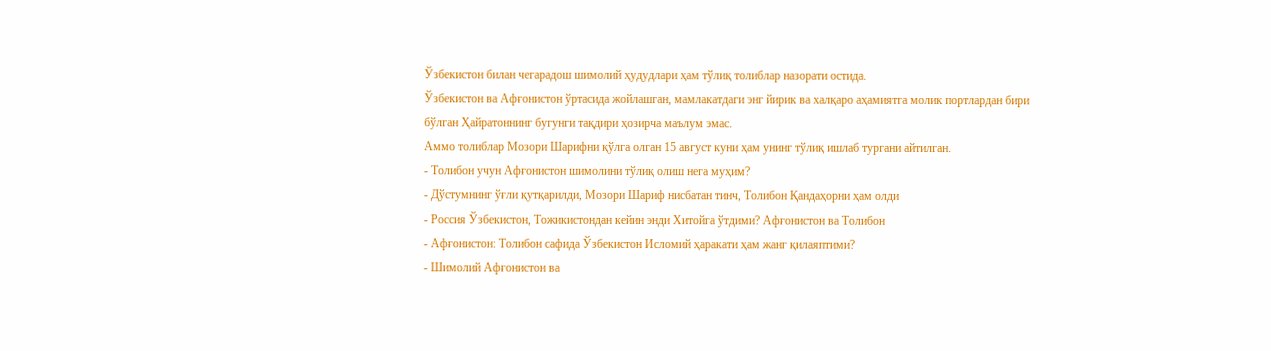Ўзбекистон билан чегарадош шимолий ҳудудлари ҳам тўлиқ толиблар назорати остида.
Ўзбекистон ва Афғонистон ўртасида жойлашган, мамлакатдаги энг йирик ва халқаро аҳамиятга молик портлардан бири бўлган Ҳайратоннинг бугунги тақдири ҳозирча маълум эмас.
Аммо толиблар Мозори Шарифни қўлга олган 15 август куни ҳам унинг тўлиқ ишлаб тургани айтилган.
- Толибон учун Афғонистон шимолини тўлиқ олиш нега муҳим?
- Дўстумнинг ўғли қутқарилди, Мозори Шариф нисбатан тинч, Толибон Қандаҳорни ҳам олди
- Россия Ўзбекистон, Тожикистондан кейин энди Хитойга ўтдими? Афғонистон ва Толибон
- Афғонистон: Толибон сафида Ўзбекистон Исломий ҳаракати ҳам жанг қилаяптими?
- Шимолий Афғонистон ва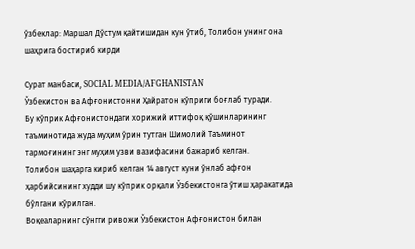ўзбеклар: Маршал Дўстум қайтишидан кун ўтиб, Толибон унинг она шаҳрига бостириб кирди

Сурат манбаси, SOCIAL MEDIA/AFGHANISTAN
Ўзбекистон ва Афғонистонни Ҳайратон кўприги боғлаб туради.
Бу кўприк Афғонистондаги хорижий иттифоқ қўшинларининг таъминотида жуда муҳим ўрин тутган Шимолий Таъминот тармоғининг энг муҳим узви вазифасини бажариб келган.
Толибон шаҳарга кириб келган 14 август куни ўнлаб афғон ҳарбийсининг худди шу кўприк орқали Ўзбекистонга ўтиш ҳаракатида бўлгани кўрилган.
Воқеаларнинг сўнгги ривожи Ўзбекистон Афғонистон билан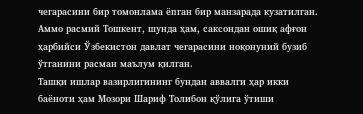чегарасини бир томонлама ёпган бир манзарада кузатилган.
Аммо расмий Тошкент, шунда ҳам, саксондан ошиқ афғон ҳарбийси Ўзбекистон давлат чегарасини ноқонуний бузиб ўтганини расман маълум қилган.
Ташқи ишлар вазирлигининг бундан аввалги ҳар икки баёноти ҳам Мозори Шариф Толибон қўлига ўтиши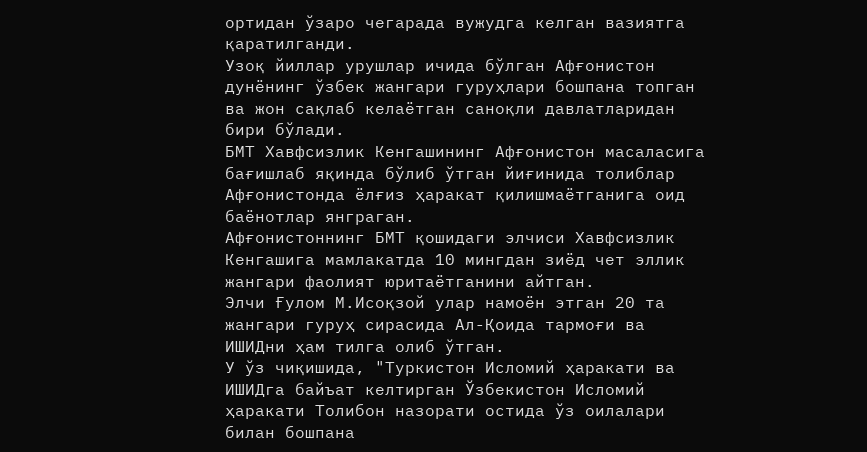ортидан ўзаро чегарада вужудга келган вазиятга қаратилганди.
Узоқ йиллар урушлар ичида бўлган Афғонистон дунёнинг ўзбек жангари гуруҳлари бошпана топган ва жон сақлаб келаётган саноқли давлатларидан бири бўлади.
БМТ Хавфсизлик Кенгашининг Афғонистон масаласига бағишлаб яқинда бўлиб ўтган йиғинида толиблар Афғонистонда ёлғиз ҳаракат қилишмаётганига оид баёнотлар янграган.
Афғонистоннинг БМТ қошидаги элчиси Хавфсизлик Кенгашига мамлакатда 10 мингдан зиёд чет эллик жангари фаолият юритаётганини айтган.
Элчи Ғулом М.Исоқзой улар намоён этган 20 та жангари гуруҳ сирасида Ал-Қоида тармоғи ва ИШИДни ҳам тилга олиб ўтган.
У ўз чиқишида, "Туркистон Исломий ҳаракати ва ИШИДга байъат келтирган Ўзбекистон Исломий ҳаракати Толибон назорати остида ўз оилалари билан бошпана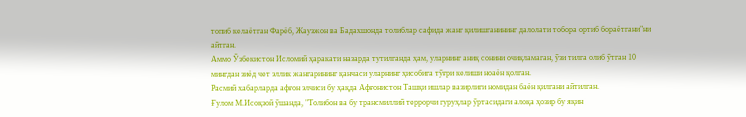топиб келаётган Фарёб, Жаузжон ва Бадахшонда толиблар сафида жанг қилишганининг далолати тобора ортиб бораётгани"ни айтган.
Аммо Ўзбекистон Исломий ҳаракати назарда тутилганда ҳам, уларнинг аниқ сонини очиқламаган, ўзи тилга олиб ўтган 10 мингдан зиёд чет эллик жангарининг қанчаси уларнинг ҳисобига тўғри келиши ноаён қолган.
Расмий хабарларда афғон элчиси бу ҳақда Афғонистон Ташқи ишлар вазирлиги номидан баён қилгани айтилган.
Ғулом М.Исоқзой ўшанда, "Толибон ва бу трансмиллий террорчи гуруҳлар ўртасидаги алоқа ҳозир бу яқин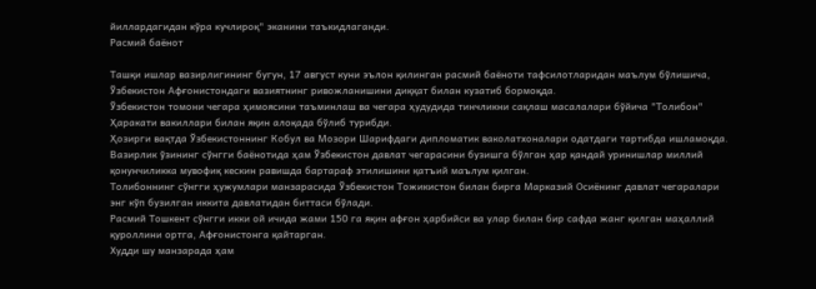йиллардагидан кўра кучлироқ" эканини таъкидлаганди.
Расмий баёнот

Ташқи ишлар вазирлигининг бугун, 17 август куни эълон қилинган расмий баёноти тафсилотларидан маълум бўлишича, Ўзбекистон Афғонистондаги вазиятнинг ривожланишини диққат билан кузатиб бормоқда.
Ўзбекистон томони чегара ҳимоясини таъминлаш ва чегара ҳудудида тинчликни сақлаш масалалари бўйича "Толибон" Ҳаракати вакиллари билан яқин алоқада бўлиб турибди.
Ҳозирги вақтда Ўзбекистоннинг Кобул ва Мозори Шарифдаги дипломатик ваколатхоналари одатдаги тартибда ишламоқда.
Вазирлик ўзининг сўнгги баёнотида ҳам Ўзбекистон давлат чегарасини бузишга бўлган ҳар қандай уринишлар миллий қонунчиликка мувофиқ кескин равишда бартараф этилишини қатъий маълум қилган.
Толибоннинг сўнгги ҳужумлари манзарасида Ўзбекистон Тожикистон билан бирга Марказий Осиёнинг давлат чегаралари энг кўп бузилган иккита давлатидан биттаси бўлади.
Расмий Тошкент сўнгги икки ой ичида жами 150 га яқин афғон ҳарбийси ва улар билан бир сафда жанг қилган маҳаллий қуроллини ортга, Афғонистонга қайтарган.
Худди шу манзарада ҳам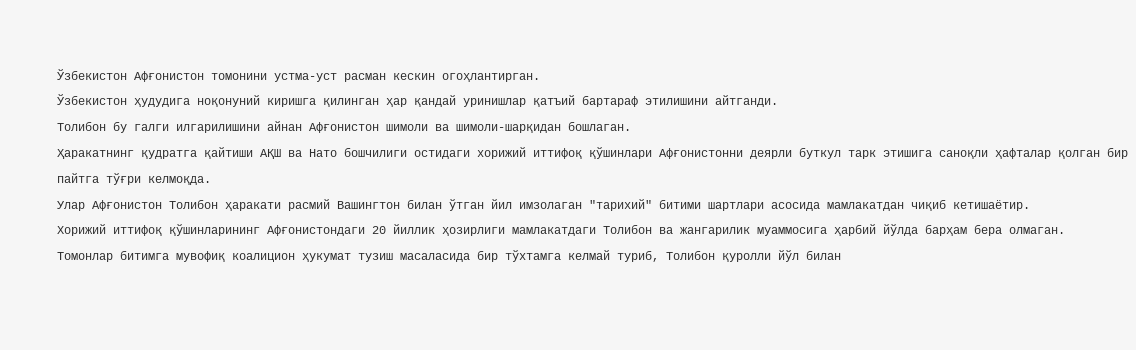Ўзбекистон Афғонистон томонини устма-уст расман кескин огоҳлантирган.
Ўзбекистон ҳудудига ноқонуний киришга қилинган ҳар қандай уринишлар қатъий бартараф этилишини айтганди.
Толибон бу галги илгарилишини айнан Афғонистон шимоли ва шимоли-шарқидан бошлаган.
Ҳаракатнинг қудратга қайтиши АҚШ ва Нато бошчилиги остидаги хорижий иттифоқ қўшинлари Афғонистонни деярли буткул тарк этишига саноқли ҳафталар қолган бир пайтга тўғри келмоқда.
Улар Афғонистон Толибон ҳаракати расмий Вашингтон билан ўтган йил имзолаган "тарихий" битими шартлари асосида мамлакатдан чиқиб кетишаётир.
Хорижий иттифоқ қўшинларининг Афғонистондаги 20 йиллик ҳозирлиги мамлакатдаги Толибон ва жангарилик муаммосига ҳарбий йўлда барҳам бера олмаган.
Томонлар битимга мувофиқ коалицион ҳукумат тузиш масаласида бир тўхтамга келмай туриб, Толибон қуролли йўл билан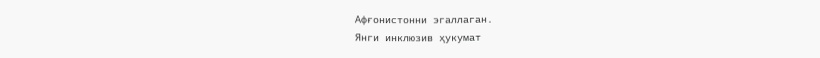Афғонистонни эгаллаган.
Янги инклюзив ҳукумат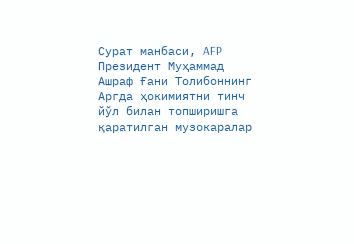Сурат манбаси, AFP
Президент Муҳаммад Ашраф Ғани Толибоннинг Аргда ҳокимиятни тинч йўл билан топширишга қаратилган музокаралар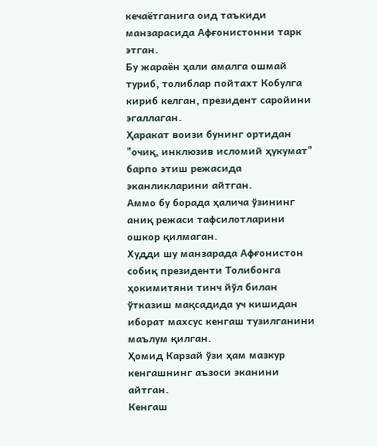кечаётганига оид таъкиди манзарасида Афғонистонни тарк этган.
Бу жараён ҳали амалга ошмай туриб, толиблар пойтахт Кобулга кириб келган, президент саройини эгаллаган.
Ҳаракат воизи бунинг ортидан "очиқ, инклюзив исломий ҳукумат" барпо этиш режасида эканликларини айтган.
Аммо бу борада ҳалича ўзининг аниқ режаси тафсилотларини ошкор қилмаган.
Худди шу манзарада Афғонистон собиқ президенти Толибонга ҳокимитяни тинч йўл билан ўтказиш мақсадида уч кишидан иборат махсус кенгаш тузилганини маълум қилган.
Ҳомид Карзай ўзи ҳам мазкур кенгашнинг аъзоси эканини айтган.
Кенгаш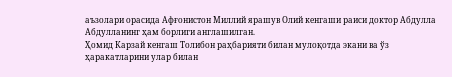аъзолари орасида Афғонистон Миллий ярашув Олий кенгаши раиси доктор Абдулла Абдулланинг ҳам борлиги англашилган.
Ҳомид Карзай кенгаш Толибон раҳбарияти билан мулоқотда экани ва ўз ҳаракатларини улар билан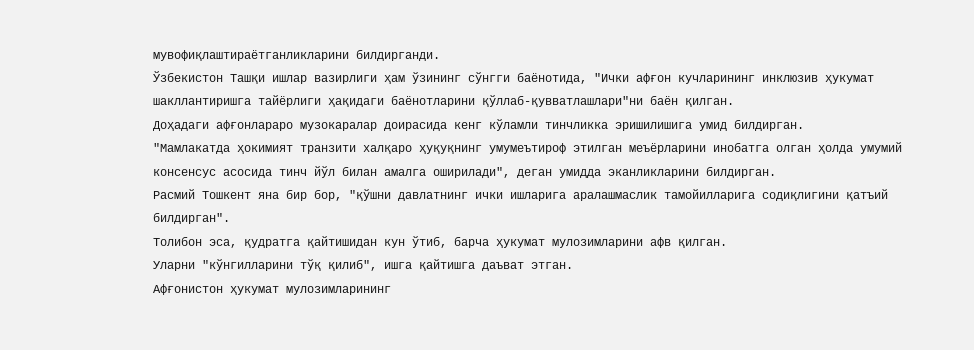мувофиқлаштираётганликларини билдирганди.
Ўзбекистон Ташқи ишлар вазирлиги ҳам ўзининг сўнгги баёнотида, "Ички афғон кучларининг инклюзив ҳукумат шакллантиришга тайёрлиги ҳақидаги баёнотларини қўллаб-қувватлашлари"ни баён қилган.
Доҳадаги афғонлараро музокаралар доирасида кенг кўламли тинчликка эришилишига умид билдирган.
"Мамлакатда ҳокимият транзити халқаро ҳуқуқнинг умумеътироф этилган меъёрларини инобатга олган ҳолда умумий консенсус асосида тинч йўл билан амалга оширилади", деган умидда эканликларини билдирган.
Расмий Тошкент яна бир бор, "қўшни давлатнинг ички ишларига аралашмаслик тамойилларига содиқлигини қатъий билдирган".
Толибон эса, қудратга қайтишидан кун ўтиб, барча ҳукумат мулозимларини афв қилган.
Уларни "кўнгилларини тўқ қилиб", ишга қайтишга даъват этган.
Афғонистон ҳукумат мулозимларининг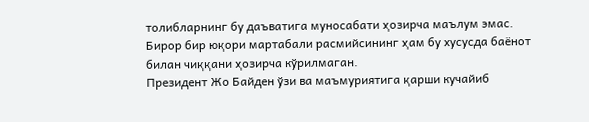толибларнинг бу даъватига муносабати ҳозирча маълум эмас.
Бирор бир юқори мартабали расмийсининг ҳам бу хусусда баёнот билан чиққани ҳозирча кўрилмаган.
Президент Жо Байден ўзи ва маъмуриятига қарши кучайиб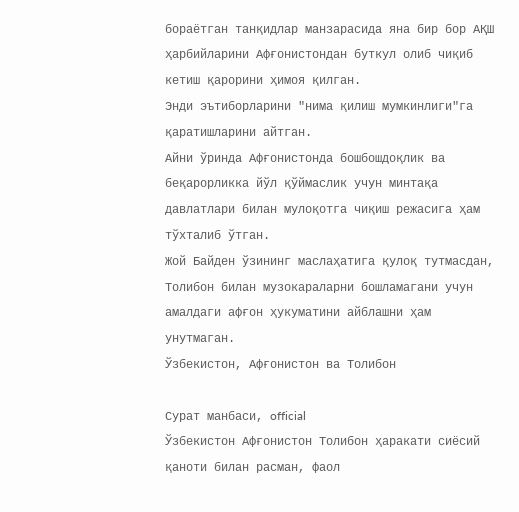бораётган танқидлар манзарасида яна бир бор АҚШ ҳарбийларини Афғонистондан буткул олиб чиқиб кетиш қарорини ҳимоя қилган.
Энди эътиборларини "нима қилиш мумкинлиги"га қаратишларини айтган.
Айни ўринда Афғонистонда бошбошдоқлик ва беқарорликка йўл қўймаслик учун минтақа давлатлари билан мулоқотга чиқиш режасига ҳам тўхталиб ўтган.
Жой Байден ўзининг маслаҳатига қулоқ тутмасдан, Толибон билан музокараларни бошламагани учун амалдаги афғон ҳукуматини айблашни ҳам унутмаган.
Ўзбекистон, Афғонистон ва Толибон

Сурат манбаси, official
Ўзбекистон Афғонистон Толибон ҳаракати сиёсий қаноти билан расман, фаол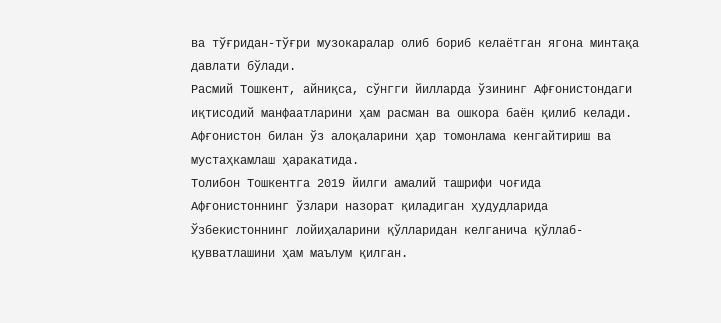ва тўғридан-тўғри музокаралар олиб бориб келаётган ягона минтақа давлати бўлади.
Расмий Тошкент, айниқса, сўнгги йилларда ўзининг Афғонистондаги иқтисодий манфаатларини ҳам расман ва ошкора баён қилиб келади.
Афғонистон билан ўз алоқаларини ҳар томонлама кенгайтириш ва мустаҳкамлаш ҳаракатида.
Толибон Тошкентга 2019 йилги амалий ташрифи чоғида Афғонистоннинг ўзлари назорат қиладиган ҳудудларида Ўзбекистоннинг лойиҳаларини қўлларидан келганича қўллаб-қувватлашини ҳам маълум қилган.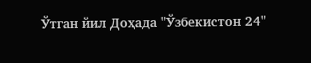Ўтган йил Доҳада "Ўзбекистон 24"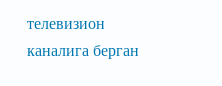телевизион каналига берган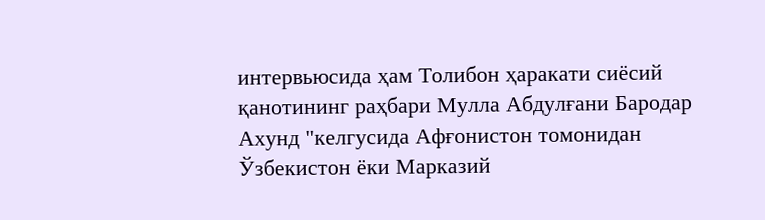интервьюсида ҳам Толибон ҳаракати сиёсий қанотининг раҳбари Мулла Абдулғани Бародар Ахунд "келгусида Афғонистон томонидан Ўзбекистон ёки Марказий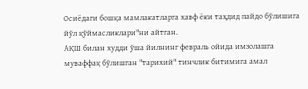Осиёдаги бошқа мамлакатларга хавф ёки таҳдид пайдо бўлишига йўл қўймасликлари"ни айтган.
АҚШ билан худди ўша йилнинг февраль ойида имзолашга муваффақ бўлишган "тарихий" тинчлик битимига амал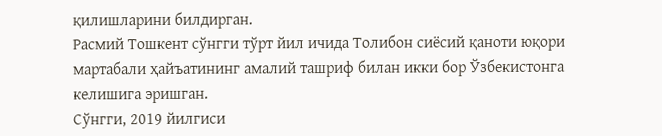қилишларини билдирган.
Расмий Тошкент сўнгги тўрт йил ичида Толибон сиёсий қаноти юқори мартабали ҳайъатининг амалий ташриф билан икки бор Ўзбекистонга келишига эришган.
Сўнгги, 2019 йилгиси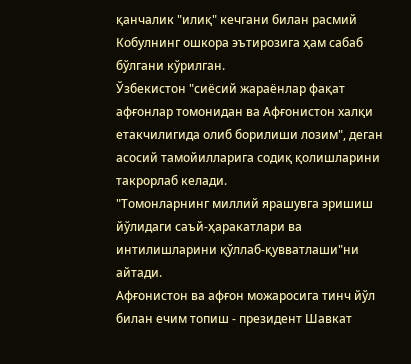қанчалик "илиқ" кечгани билан расмий Кобулнинг ошкора эътирозига ҳам сабаб бўлгани кўрилган.
Ўзбекистон "сиёсий жараёнлар фақат афғонлар томонидан ва Афғонистон халқи етакчилигида олиб борилиши лозим", деган асосий тамойилларига содиқ қолишларини такрорлаб келади.
"Томонларнинг миллий ярашувга эришиш йўлидаги саъй-ҳаракатлари ва интилишларини қўллаб-қувватлаши"ни айтади.
Афғонистон ва афғон можаросига тинч йўл билан ечим топиш - президент Шавкат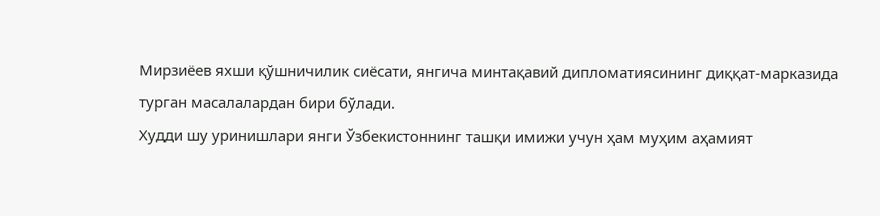Мирзиёев яхши қўшничилик сиёсати, янгича минтақавий дипломатиясининг диққат-марказида турган масалалардан бири бўлади.
Худди шу уринишлари янги Ўзбекистоннинг ташқи имижи учун ҳам муҳим аҳамият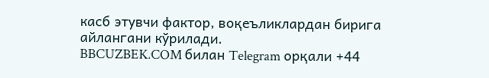касб этувчи фактор, воқеъликлардан бирига айлангани кўрилади.
BBCUZBEK.COM билан Telegram орқали +44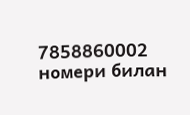7858860002 номери билан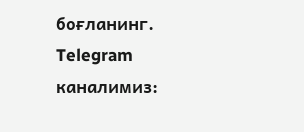боғланинг.
Telegram каналимиз: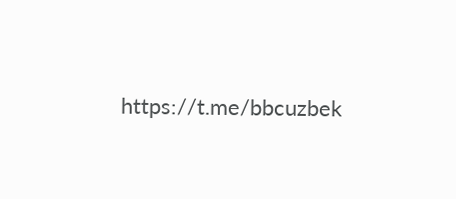https://t.me/bbcuzbek